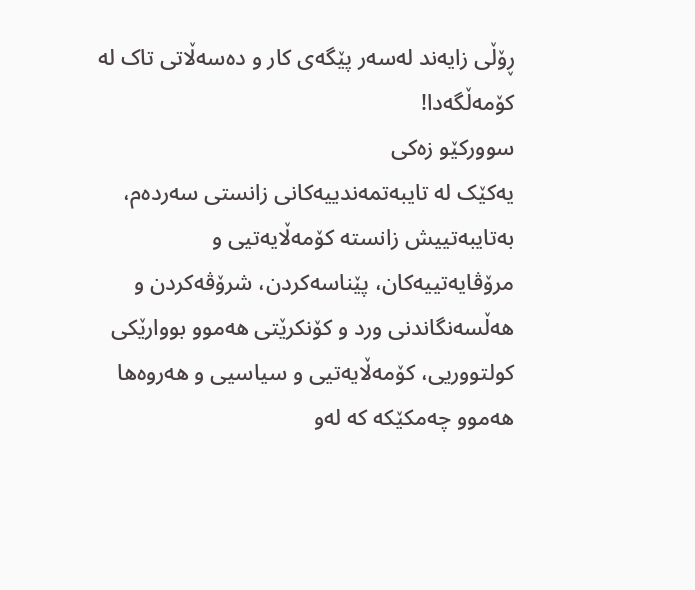ڕۆڵی زایەند لەسەر پێگەی کار و دەسەڵاتی تاک لە کۆمەڵگەدا!
سوورکێو زەکی
یەکێک لە تایبەتمەندییەکانی زانستی سەردەم، بەتایبەتییش زانستە کۆمەڵایەتیی و مرۆڤایەتییەکان، پێناسەکردن، شرۆڤەکردن و هەڵسەنگاندنی ورد و کۆنکرێتی هەموو بووارێکی کولتووریی، کۆمەڵایەتیی و سیاسیی و هەروەها هەموو چەمکێکە کە لەو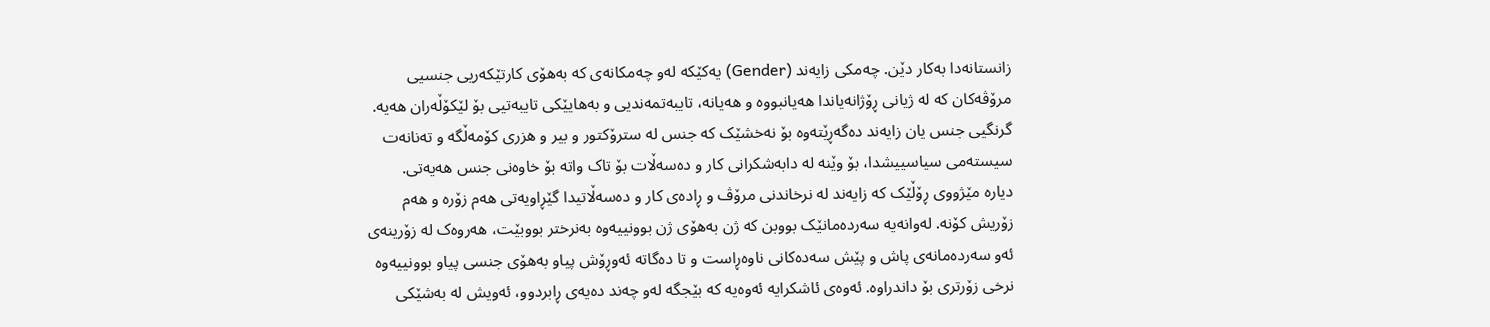زانستانەدا بەکار دێن. چەمکی زایەند (Gender) یەکێکە لەو چەمکانەی کە بەهۆی کارتێکەریی جنسیی مرۆڤەکان کە لە ژیانی ڕۆژانەیاندا هەیانبووە و هەیانە، تایبەتمەندیی و بەهایێکی تایبەتیی بۆ لێکۆڵەران هەیە. گرنگیی جنس یان زایەند دەگەڕێتەوە بۆ نەخشێک کە جنس لە سترۆکتور و بیر و هزری کۆمەڵگە و تەنانەت سیستەمی سیاسییشدا، بۆ وێنە لە دابەشکرانی کار و دەسەڵات بۆ تاک واتە بۆ خاوەنی جنس هەیەتی.
دیارە مێژووی ڕۆڵێک کە زایەند لە نرخاندنی مرۆڤ و ڕادەی کار و دەسەڵاتیدا گێڕاویەتی هەم زۆرە و هەم زۆریش کۆنە. لەوانەیە سەردەمانێک بووبن کە ژن بەهۆی ژن بوونییەوە بەنرختر بووبێت، هەروەک لە زۆرینەی ئەو سەردەمانەی پاش و پێش سەدەکانی ناوەڕاست و تا دەگاتە ئەوڕۆش پیاو بەهۆی جنسی پیاو بوونییەوە نرخی زۆرتری بۆ داندراوە. ئەوەی ئاشکرایە ئەوەیە کە بێجگە لەو چەند دەیەی ڕابردوو، ئەویش لە بەشێکی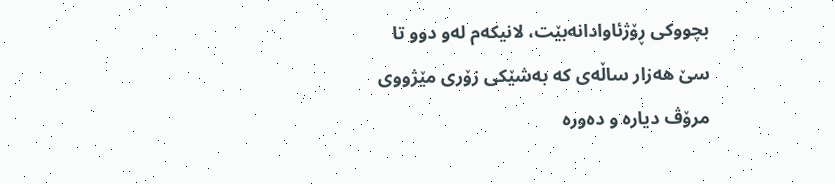بچووکی ڕۆژئاوادانەبێت، لانیکەم لەو دوو تا سێ هەزار ساڵەی کە بەشێکی زۆری مێژووی مرۆڤ دیارە و دەورە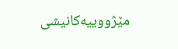مێژووییەکانیشی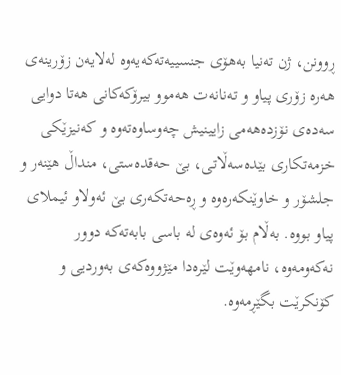ڕوونن، ژن تەنیا بەهۆی جنسییەتەکەیەوە لەلایەن زۆرینەی هەرە زۆری پیاو و تەنانەت هەموو بیرۆکەکانی هەتا دوایی سەدەی نۆزدەهەمی زایینیش چەوساوەتەوە و کەنیزێکی خزمەتکاری بێدەسەڵاتی، بێ حەقدەستی، منداڵ هێنەر و جلشۆر و خاوێنکەرەوە و ڕەحەتکەری بێ ئەولاو ئیملای پیاو بووە. بەڵام بۆ ئەوەی لە باسی بابەتەکە دوور نەکەومەوە، نامهەوێت لێرەدا مێژووەکەی بەوردیی و کۆنکرێت بگێڕمەوە.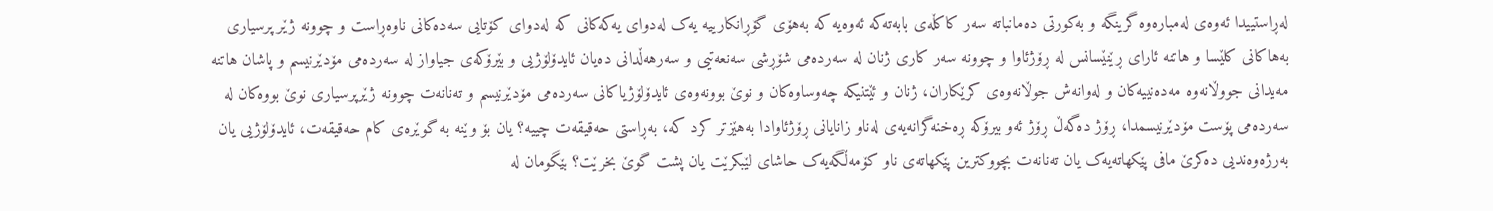لەڕاستییدا ئەوەی لەمبارەوە گرینگە و بەکورتی دەمانباتە سەر کاکڵەی بابەتەکە ئەوەیە کە بەهۆی گۆڕانکارییە یەک لەدوای یەکەکانی کە لەدوای کۆتایی سەدەکانی ناوەڕاست و چوونە ژێر پرسیاری بەهاکانی کلێسا و هاتنە ئارای ڕێنێسانس لە ڕۆژئاوا و چوونە سەر کاری ژنان لە سەردەمی شۆڕشی سەنعەتیی و سەرهەڵدانی دەیان ئایدۆلۆژیی و بێرۆکەی جیاواز لە سەردەمی مۆدێرنیسم و پاشان هاتنە مەیدانی جووڵانەوە مەدەنییەکان و لەوانەش جوڵانەوەی کرێکاران، ژنان و ئێتنیکە چەوساوەکان و نوێ بوونەوەی ئایدۆلۆژیاکانی سەردەمی مۆدێرنیسم و تەنانەت چوونە ژێرپرسیاری نوێ بووەکان لە سەردەمی پۆست مۆدێرنیسمدا، ڕۆژ دەگەڵ ڕۆژ ئەو بیرۆکە ڕەخنەگرانەیەی لەناو زانایانی ڕۆژئاوادا بەهێزتر کرد کە، بەڕاستی حەقیقەت چییە؟ یان بۆ وێنە بە گوێرەی کام حەقیقەت، ئایدۆلۆژیی یان بەرژەوەندیی دەکرێ مافی پێکهاتەیەک یان تەنانەت بچووکترین پێکهاتەی ناو کۆمەڵگەیەک حاشای لێبکرێت یان پشت گوێ بخرێت؟ بێگومان لە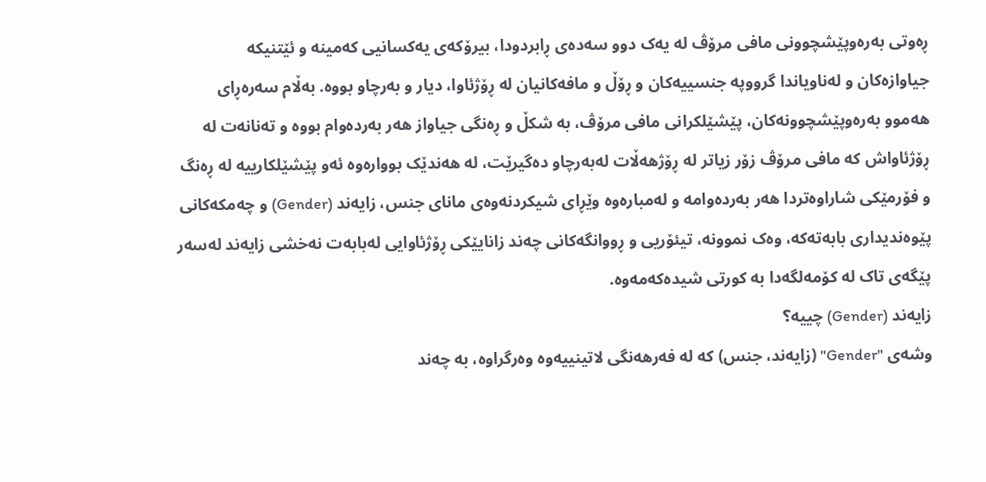ڕەوتی بەرەوپێشچوونی مافی مرۆڤ لە یەک دوو سەدەی ڕابردودا، بیرۆکەی یەکسانیی کەمینە و ئێتنیکە جیاوازەکان و لەناویاندا گرووپە جنسییەکان و ڕۆڵ و مافەکانیان لە ڕۆژئاوا، دیار و بەرچاو بووە. بەڵام سەرەڕای هەموو بەرەوپێشچوونەکان، پێشێلکرانی مافی مرۆڤ، بە شکڵ و ڕەنگی جیاواز هەر بەردەوام بووە و تەنانەت لە ڕۆژئاواش کە مافی مرۆڤ زۆر زیاتر لە ڕۆژهەڵات لەبەرچاو دەگیرێت، لە هەندێک بووارەوە ئەو پێشێلکارییە لە ڕەنگ و فۆرمێکی شاراوەتردا هەر بەردەوامە و لەمبارەوە وێڕای شیکردنەوەی مانای جنس، زایەند (Gender) و چەمکەکانی پێوەندیداری بابەتەکە، وەک نموونە، تیئۆریی و ڕووانگەکانی چەند زانایێکی ڕۆژئاوایی لەبابەت نەخشی زایەند لەسەر پێگەی تاک لە کۆمەلگەدا بە کورتی شیدەکەمەوە.
زایەند (Gender) چییە؟
وشەی "Gender" (زایەند، جنس) کە لە فەرهەنگی لاتینییەوە وەرگراوە، بە چەند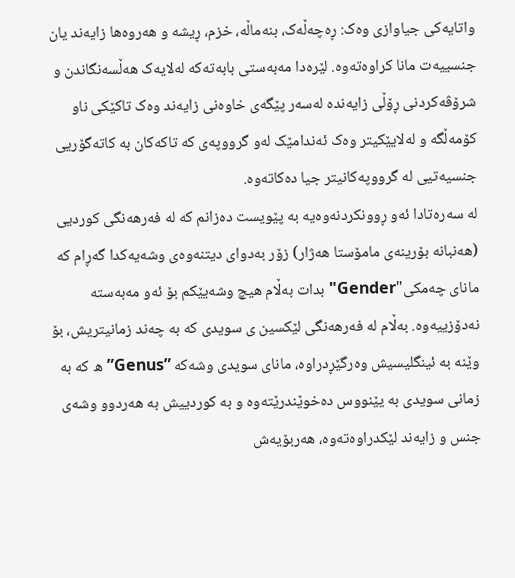واتایەکی جیاوازی وەک: ڕەچەڵەک، بنەماڵە، خزم، ڕیشە و هەروەها زایەند یان جنسییەت مانا کراوەتەوە. لێرەدا مەبەستی بابەتەکە لەلایەک هەڵسەنگاندن و شرۆڤەکردنی ڕۆڵی زایەندە لەسەر پێگەی خاوەنی زایەند وەک تاکێکی ناو کۆمەڵگە و لەلایێکیتر وەک ئەندامێک لەو گرووپەی کە تاکەکان بە کاتەگۆریی جنسیەتیی لە گرووپەکانیتر جیا دەکاتەوە.
لە سەرەتادا ئەو ڕوونکردنەوەیە بە پێویست دەزانم کە لە فەرهەنگی کوردیی (هەنبانە بۆرینەی مامۆستا هەژار) زۆر بەدوای دیتنەوەی وشەیەکدا گەڕام کە مانای چەمکی"Gender" بدات بەڵام هیچ وشەیێکم بۆ ئەو مەبەستە نەدۆزییەوە. بەڵام لە فەرهەنگی لێکسین ی سویدی کە بە چەند زمانیتریش، بۆ وێنە بە ئینگلیسیش وەرگێڕدراوە، مانای سویدی وشەکە ”Genus”ه کە بە زمانی سویدی بە یێنووس دەخوێندرێتەوە و بە کوردییش بە هەردوو وشەی جنس و زایەند لێکدراوەتەوە، هەربۆیەش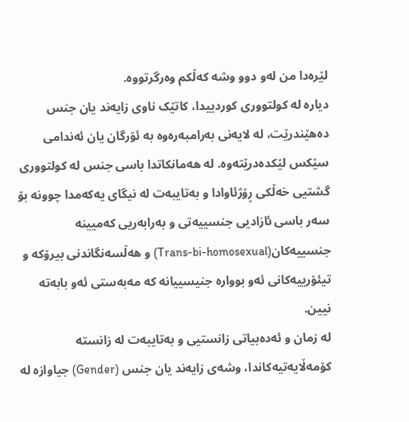لێرەدا من لەو دوو وشە کەڵکم وەرگرتووە.
دیارە لە کولتووری کوردییدا، کاتێک ناوی زایەند یان جنس دەهێندرێت، لە لایەنی بەرامبەرەوە بە ئۆرگان یان ئەندامی سێکس لێکدەدرێتەوە. لە هەمانکاتدا باسی جنس لە کولتووری گشتیی خەڵکی ڕۆژئاوادا و بەتایبەت لە نیگای یەکەمدا چوونە بۆ سەر باسی ئازادیی جنسییەتی و بەرابەریی کەمیینە جنسییەکان(Trans-bi-homosexual) و هەڵسەنگاندنی بیرۆکە و تیئۆرییەکانی ئەو بووارە جنیسییانە کە مەبەستی ئەو بابەتە نیین.
لە زمان و ئەدەبیاتی زانستیی و بەتایبەت لە زانستە کۆمەڵایەتیەکاندا، وشەی زایەند یان جنس (Gender) جیاوازە لە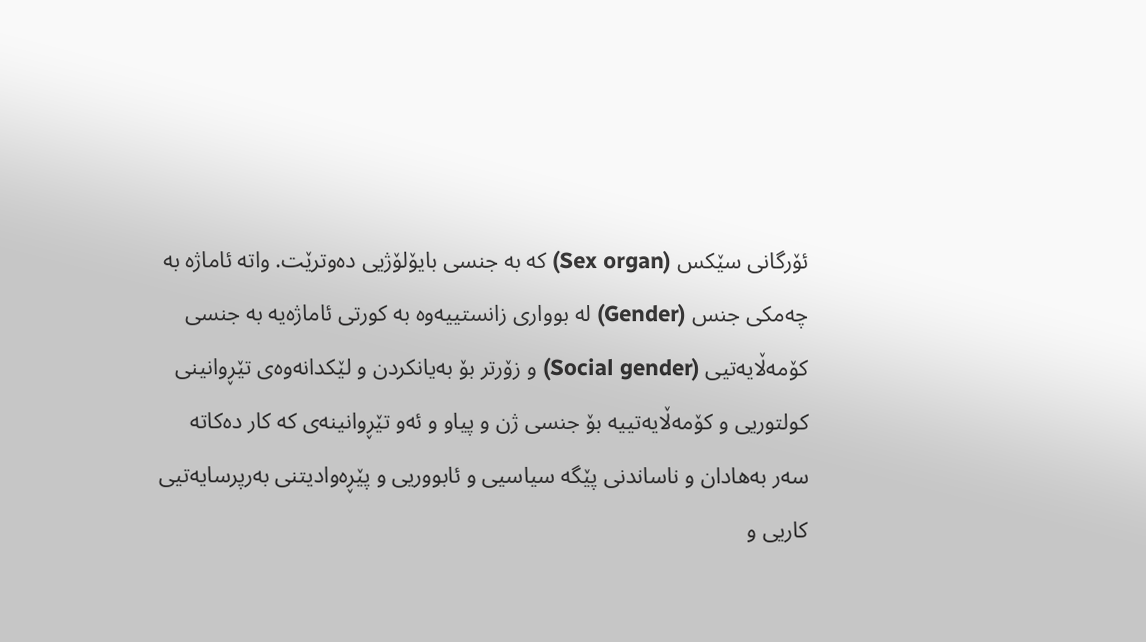ئۆرگانی سێکس (Sex organ) کە بە جنسی بایۆلۆژیی دەوترێت. واتە ئاماژە بە چەمکی جنس (Gender) لە بوواری زانستییەوە بە کورتی ئاماژەیە بە جنسی کۆمەڵایەتیی (Social gender) و زۆرتر بۆ بەیانکردن و لێکدانەوەی تێڕوانینی کولتوریی و کۆمەڵایەتییە بۆ جنسی ژن و پیاو و ئەو تێڕوانینەی کە کار دەکاتە سەر بەهادان و ناساندنی پێگە سیاسیی و ئابووریی و پێڕەوادیتنی بەرپرسایەتیی کاریی و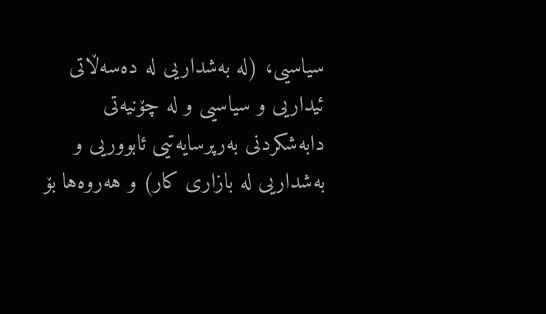سیاسیی، (لە بەشداریی لە دەسەڵاتی ئیداریی و سیاسیی و لە چۆنیەتی دابەشکردنی بەرپرسایەتیی ئابووریی و بەشداریی لە بازاری کار) و هەروەها بۆ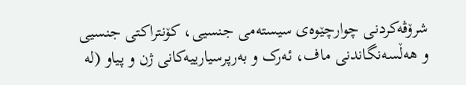شرۆڤەکردنی چوارچێوەی سیستەمی جنسیی، کۆنتراکتی جنسیی و هەڵسەنگاندنی ماف، ئەرک و بەرپرسیارییەکانی ژن و پیاو (لە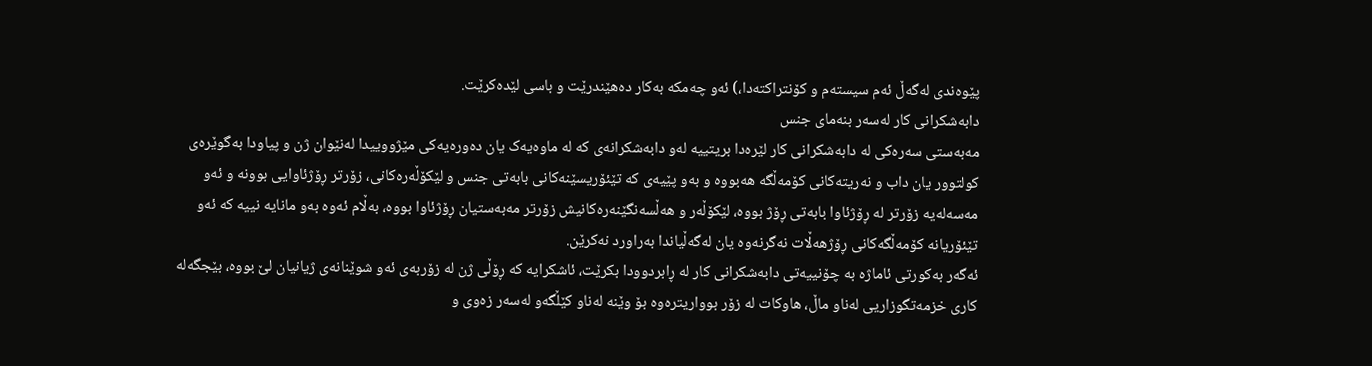پێوەندی لەگەڵ ئەم سیستەم و کۆنتراکتەدا،) ئەو چەمکە بەکار دەهێندرێت و باسی لێدەکرێت.
دابەشکرانی کار لەسەر بنەمای جنس
مەبەستی سەرەکی لە دابەشکرانی کار لێرەدا بریتییە لەو دابەشکرانەی کە لە ماوەیەک یان دەورەیەکی مێژووییدا لەنێوان ژن و پیاودا بەگوێرەی کولتوور یان داب و نەریتەکانی کۆمەڵگە هەبووە و بەو پێیەی کە تێئۆریسێنەکانی بابەتی جنس و لێکۆڵەرەکانی، زۆرتر ڕۆژئاوایی بوونە و ئەو مەسەلەیە زۆرتر لە ڕۆژئاوا بابەتی ڕۆژ بووە، لێکۆڵەر و هەڵسەنگێنەرەکانیش زۆرتر مەبەستیان ڕۆژئاوا بووە، بەڵام ئەوە بەو مانایە نییە کە ئەو تێئۆریانە کۆمەڵگەکانی ڕۆژهەڵات نەگرنەوە یان لەگەڵیاندا بەراورد نەکرێن.
ئەگەر بەکورتی ئاماژە بە چۆنییەتی دابەشکرانی کار لە ڕابردوودا بکرێت، ئاشکرایە کە ڕۆڵی ژن لە زۆربەی ئەو شوێنانەی ژیانیان لێ بووە، بێجگەلە کاری خزمەتگوزاریی لەناو ماڵ، هاوکات لە زۆر بوواریترەوە بۆ وێنە لەناو کێڵگەو لەسەر زەوی و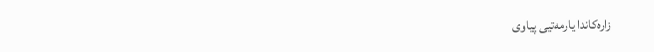زارەکاندا یارمەتیی پیاوی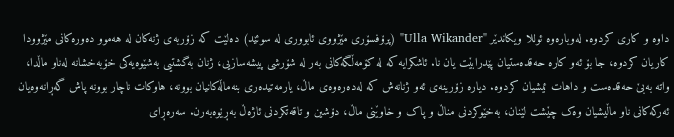داوە و کاری کردوە. لەوبارەوە ئوللا ویکاندێر "Ulla Wikander" (پرۆفسۆری مێژووی ئابووری لە سوئێد) دەلێت کە زۆربەی ژنەکان لە هەموو دەورەکانی مێژوودا کاریان کردوە، جا بۆ ئەو کارە حەقدەستیان پێدرابێت یان نا. ئاشکرایە کە لە کۆمەڵگەکانی بەر لە شۆرشی پیشەسازیی، ژنان بەگشتیی بەشێوەیەکی خۆبەخشانە لەناو ماڵدا، واتە بەبێ حەقدەست و داهات ئیشیان کردوە. دیارە زۆرینەی ئەو ژنانەش کە لەدەرەوەی ماڵ، یارمەتیدەری بنەماڵەکانیان بوونە، هاوکات ناچار بوونە پاش گەڕانەوەیان ئەرکەکانی ناو ماڵیشیان وەک چێشت لێنان، بەخێوکردنی مناڵ و پاک و خاوێنی ماڵ، دۆشین و تاقەتکردنی ئاژەڵ بەڕێوەبەرن. سەرەڕای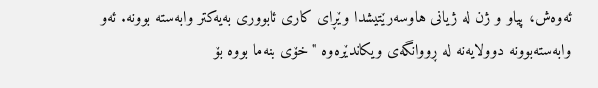ئەوەش، پیاو و ژن لە ژیانی هاوسەرێتیشدا وێڕای کاری ئابووری بەیەکتر وابەستە بوونە. ئەو وابەستەبوونە دوولایەنە لە ڕووانگەی ویکاندێرەوە "خۆی بنەما بووە بۆ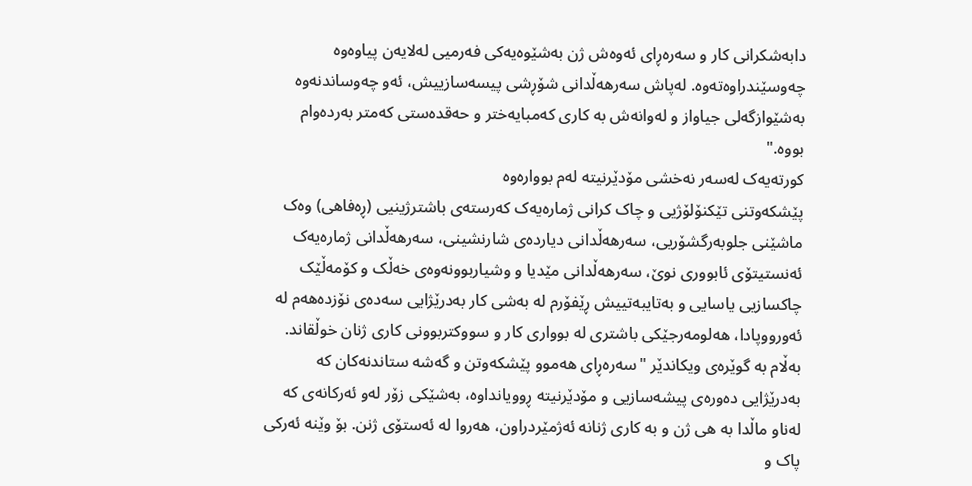دابەشکرانی کار و سەرەڕای ئەوەش ژن بەشێوەیەکی فەرمیی لەلایەن پیاوەوە چەوسێندراوەتەوە. لەپاش سەرهەڵدانی شۆڕشی پیسەسازییش، ئەو چەوساندنەوە بەشێوازگەلی جیاواز و لەوانەش بە کاری کەمبایەختر و حەقدەستی کەمتر بەردەوام بووە."
کورتەیەک لەسەر نەخشی مۆدێرنیتە لەم بووارەوە
پێشکەوتنی تێکنۆلۆژیی و چاک کرانی ژمارەیەک کەرستەی باشترژینیی (ڕەفاهی) وەک ماشێنی جلوبەرگشۆریی، سەرهەڵدانی دیاردەی شارنشینی، سەرهەڵدانی ژمارەیەک ئەنستیتۆی ئابووری نوێ، سەرهەڵدانی مێدیا و وشیاربوونەوەی خەڵک و کۆمەڵێک چاکسازیی یاسایی و بەتایبەتییش ڕێفۆرم لە بەشی کار بەدرێژایی سەدەی نۆزدەهەم لە ئەورووپادا، هەلومەرجێکی باشتری لە بوواری کار و سووکتربوونی کاری ژنان خوڵقاند. بەڵام بە گوێرەی ویکاندێر "سەرەڕای هەموو پێشکەوتن و گەشە ستاندنەکان کە بەدرێژایی دەورەی پیشەسازیی و مۆدێرنیتە ڕوویانداوە، بەشێکی زۆر لەو ئەرکانەی کە لەناو ماڵدا بە هی ژن و بە کاری ژنانە ئەژمێردراون، هەروا لە ئەستۆی ژنن. بۆ وێنە ئەرکی پاک و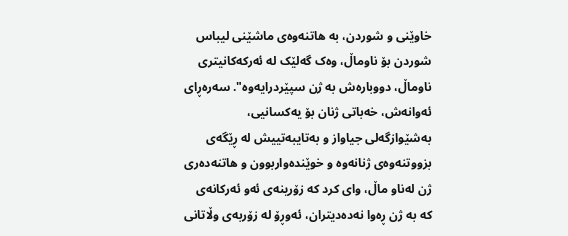خاوێنی و شوردن، بە هاتنەوەی ماشێنی لیباس شوردن بۆ ناوماڵ، وەک گەلێک لە ئەرکەکانیتری ناوماڵ، دووبارەش بە ژن سپێردرایەوە". سەرەڕای ئەوانەش، خەباتی ژنان بۆ یەکسانیی، بەشێوازگەلی جیاواز و بەتایبەتییش لە ڕێگەی بزووتنەوەی ژنانەوە و خوێندەواربوون و هاتنەدەری ژن لەناو ماڵ، وای کرد کە زۆرینەی ئەو ئەرکانەی کە بە ژن ڕەوا نەدەدیتران، ئەوڕۆ لە زۆربەی وڵاتانی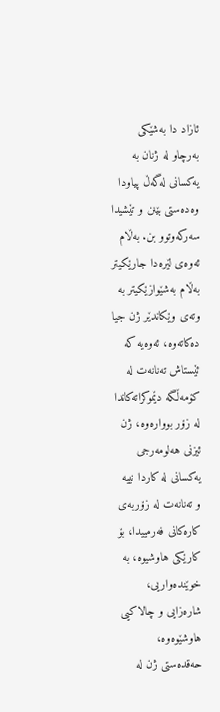ئازاد دا بەشێکی بەرچاو لە ژنان بە یەکسانی لەگەڵ پیاودا وەدەستی بێنن و تێشیدا سەرکەوتوو بن. بەڵام ئەوەی لێرەدا جارێکیتر بەڵام بەشێوازێکیتر بە وتەی وێکاندێر ژن جیا دەکاتەوە، ئەوەیە کە ئێستاش تەنانەت لە کۆمەڵگە دێموکراتەکاندا لە زۆر بووارەوە، ژن ئیزنی هەلومەرجی یەکسانی لە کاردا نییە و تەنانەت لە زۆربەی کارەکانی فەرمییدا، بۆ کارێکی هاوشیوە، بە خوێندەواریی، شارەزایی و چالاکیی هاوشێوەوە، حەقدەستی ژن لە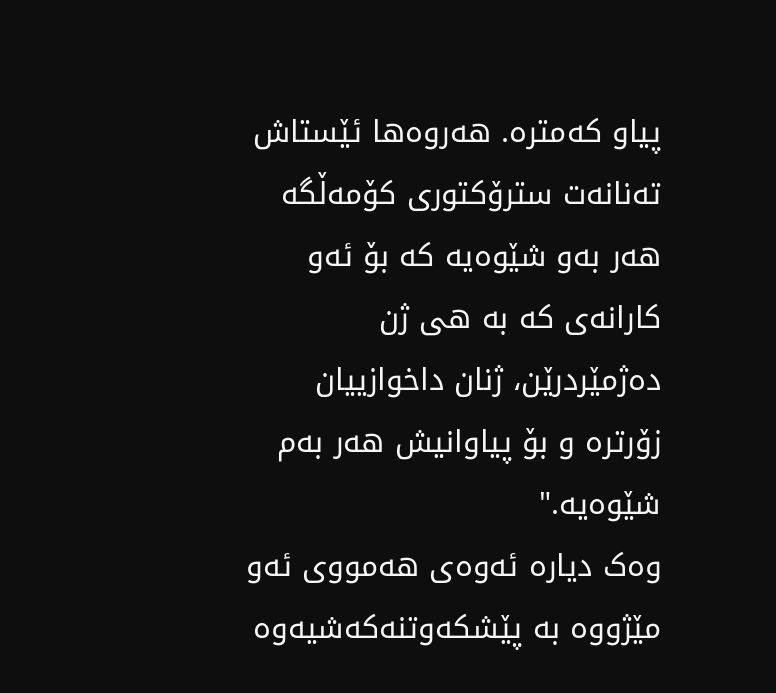پیاو کەمترە. هەروەها ئێستاش تەنانەت سترۆکتوری کۆمەڵگە هەر بەو شێوەیە کە بۆ ئەو کارانەی کە بە هی ژن دەژمێردرێن، ژنان داخوازییان زۆرترە و بۆ پیاوانیش هەر بەم شێوەیە."
وەک دیارە ئەوەی هەمووی ئەو مێژووە بە پێشکەوتنەکەشیەوە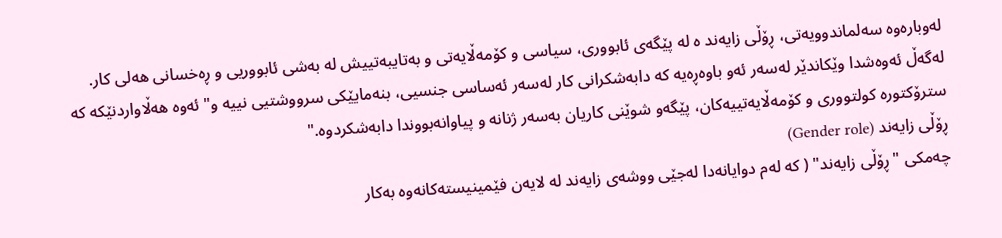لەوبارەوە سەلماندوویەتی، ڕۆڵی زایەند ە لە پێگەی ئابووری، سیاسی و کۆمەڵایەتی و بەتایبەتییش لە بەشی ئابووریی و ڕەخسانی هەلی کار. لەگەڵ ئەوەشدا وێکاندێر لەسەر ئەو باوەڕەیە کە دابەشکرانی کار لەسەر ئەساسی جنسیی، بنەمایێکی سرووشتیی نییە و" ئەوە هەڵاواردنێکە کە سترۆکتورە کولتووری و کۆمەڵایەتییەکان، پێگەو شوێنی کاریان بەسەر ژنانە و پیاوانەبووندا دابەشکردوە."
ڕۆڵی زایەند (Gender role)
چەمکی "ڕۆڵی زایەند" ( کە لەم دوایانەدا لەجێی ووشەی زایەند لە لایەن فێمینیستەکانەوە بەکار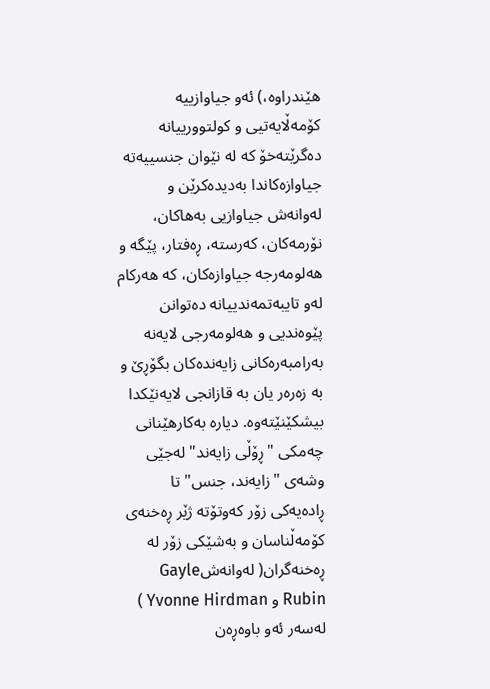هێندراوە،) ئەو جیاوازییە کۆمەڵایەتیی و کولتوورییانە دەگرێتەخۆ کە لە نێوان جنسییەتە جیاوازەکاندا بەدیدەکرێن و لەوانەش جیاوازیی بەهاکان، نۆرمەکان، کەرستە، ڕەفتار، پێگە و هەلومەرجە جیاوازەکان، کە هەرکام لەو تایبەتمەندییانە دەتوانن پێوەندیی و هەلومەرجی لایەنە بەرامبەرەکانی زایەندەکان بگۆڕێ و بە زەرەر یان بە قازانجی لایەنێکدا بیشکێنێتەوە. دیارە بەکارهێنانی چەمکی "ڕۆڵی زایەند" لەجێی وشەی "زایەند، جنس" تا ڕادەیەکی زۆر کەوتۆتە ژێر ڕەخنەی کۆمەڵناسان و بەشێکی زۆر لە ڕەخنەگران( لەوانەشGayle Rubin و Yvonne Hirdman ) لەسەر ئەو باوەڕەن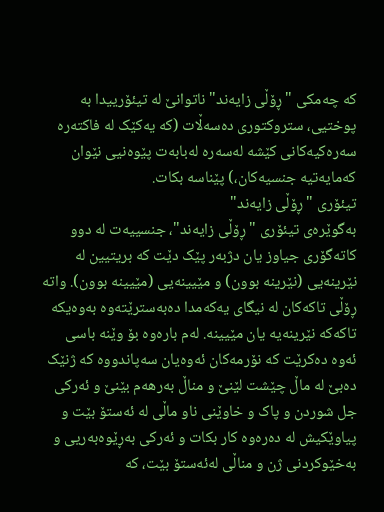کە چەمکی "ڕۆڵی زایەند" ناتوانێ لە تیئۆرییدا بە پوختیی، ستروکتوری دەسەڵات (کە یەکێک لە فاکتەرە سەرەکیەکانی کێشە لەسەرە لەبابەت پێوەنیی نێوان کەمایەتیە جنسیەکان،) پێناسە بکات.
تیئۆری "ڕۆڵی زایەند"
بەگوێرەی تیئۆری "ڕۆڵی زایەند"، جنسییەت لە دوو کاتەگۆری جیاوز یان دژبەر پێک دێت کە بریتیین لە نێرینەیی (نێرینە بوون) و مێیینەیی (مێیینە بوون). واتە ڕۆڵی تاکەکان لە نیگای یەکەمدا دەبەسترێتەوە بەوەیکە تاکەکە نێرینەیە یان مێیینە. لەم بارەوە بۆ وێنە باسی ئەوە دەکرێت کە نۆرمەکان ئەوەیان سەپاندووە کە ژنێک دەبێ لە ماڵ چێشت لێنێ و مناڵ بەرهەم بێنێ و ئەرکی جل شوردن و پاک و خاوێنی ناو ماڵی لە ئەستۆ بێت و پیاوێکیش لە دەرەوە کار بکات و ئەرکی بەڕێوەبەریی و بەخێوکردنی ژن و مناڵی لەئەستۆ بێت، کە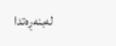لەبنەڕەتدا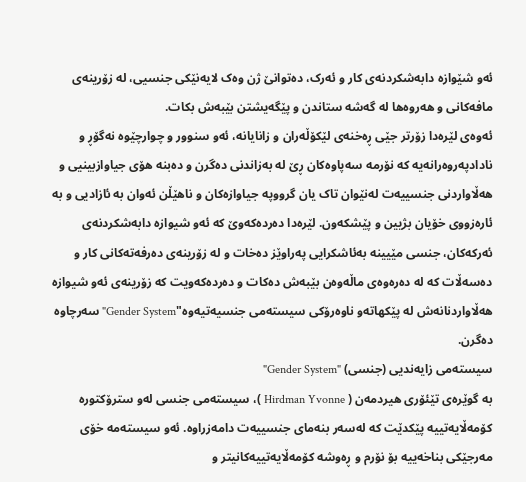ئەو شێوازە دابەشکردنەی کار و ئەرک، دەتوانێ ژن وەک لایەنێکی جنسیی، لە زۆرینەی مافەکانی و هەروەها لە گەشە ستاندن و پێگەیشتن بێبەش بکات.
ئەوەی لێرەدا زۆرتر جێی ڕەخنەی لێکۆڵەران و زانایانە، ئەو سنوور و چوارچێوە نەگۆڕ و نادادپەروەرانەیە کە نۆرمە سەپاوەکان ڕێ لە بەزاندنی دەگرن و دەبنە هۆی جیاوازبینیی و هەڵاواردنی جنسییەت لەنێوان تاک یان گرووپە جیاوازەکان و ناهێڵن ئەوان بە ئازادیی و بە ئارەزووی خۆیان بژیین و پێشکەون. لێرەدا دەردەکەوێ کە ئەو شیوازە دابەشکردنەی ئەرکەکان، جنسی مێیینە بەئاشکرایی پەراوێز دەخات و لە زۆرینەی دەرفەتەکانی کار و دەسەڵات کە لە دەرەوەی ماڵەوەن بێبەش دەکات و دەردەکەویت کە زۆرینەی ئەو شیوازە هەڵاواردنانەش لە پێکهاتەو ناوەرۆکی سیستەمی جنسیەتیەوە"Gender System" سەرچاوە دەگرن.
سیستەمی زایەندیی (جنسی) "Gender System"
بە گوێرەی تێئۆری هیردمەن ( Hirdman Yvonne )، سیستەمی جنسی لەو سترۆکتورە کۆمەڵایەتییە پێکدێت کە لەسەر بنەمای جنسییەت دامەزراوە. ئەو سیستەمە خۆی مەرجێکی بناخەییە بۆ نۆرم و ڕەوشە کۆمەڵایەتییەکانیتر و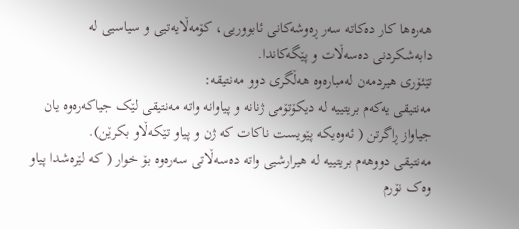هەرەها کار دەکاتە سەر ڕەوشەکانی ئابووریی، کۆمەڵایەتیی و سیاسیی لە دابەشکردنی دەسەڵات و پێگەکاندا.
تێئۆری هیردمەن لەمبارەوە هەڵگری دوو مەنتیقە:
مەنتیقی یەکەم بریتییە لە دیکۆتۆمی ژنانە و پیاوانە واتە مەنتیقی لێک جیاکەرەوە یان جیاواز ڕاگرتن ( ئەوەیکە پێویست ناکات کە ژن و پیاو تێکەڵاو بکرێن).
مەنتیقی دووهەم بریتییە لە هیرارشیی واتە دەسەڵاتی سەرەوە بۆ خوار ( کە لێرەشدا پیاو وەک نۆرم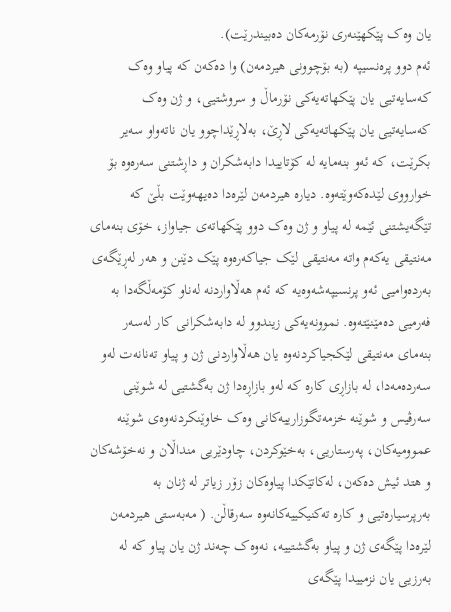یان وەک پێکهێنەری نۆرمەکان دەبیندرێت).
ئەم دوو پرەنسیپە (بە بۆچوونی هیردمەن) وا دەکەن کە پیاو وەک کەسایەتیی یان پێکهاتەیەکی نۆرماڵ و سروشتیی، و ژن وەک کەسایەتیی یان پێکهاتەیەکی لاڕێ، بەلاڕێداچوو یان ناتەواو سەیر بکرێت، کە ئەو بنەمایە لە کۆتاییدا دابەشکران و داڕشتنی سەرەوە بۆ خوارووی لێدەکەوێتەوە. دیارە هیردمەن لێرەدا دەیهەوێت بڵێ کە تێگەیشتنی ئێمە لە پیاو و ژن وەک دوو پێکهاتەی جیاواز، خۆی بنەمای مەنتیقی یەکەم واتە مەنتیقی لێک جیاکەرەوە پێک دێنن و هەر لەڕێگەی بەردەوامیی ئەو پرنسیپەشەوەیە کە ئەم هەڵاواردنە لەناو کۆمەڵگەدا بە فەرمیی دەمێنێتەوە. نموونەیەکی زیندوو لە دابەشکرانی کار لەسەر بنەمای مەنتیقی لێکجیاکردنەوە یان هەڵاواردنی ژن و پیاو تەنانەت لەو سەردەمەدا، لە بازاڕی کارە کە لەو بازاڕەدا ژن بەگشتیی لە شوێنی سەرڤیس و شوێنە خزمەتگوزارییەکانی وەک خاوێنکردنەوەی شوێنە عموومیەکان، پەرستاریی، بەخێوکردن، چاودێریی منداڵان و نەخۆشەکان و هتد ئیش دەکەن، لەکاتێکدا پیاوەکان زۆر زیاتر لە ژنان بە بەرپرسیارەتیی و کارە تەکنیکییەکانەوە سەرقاڵن. ( مەبەستی هیردمەن لێرەدا پێگەی ژن و پیاو بەگشتییە، نەوەک چەند ژن یان پیاو کە لە بەرزیی یان نزمییدا پێگەی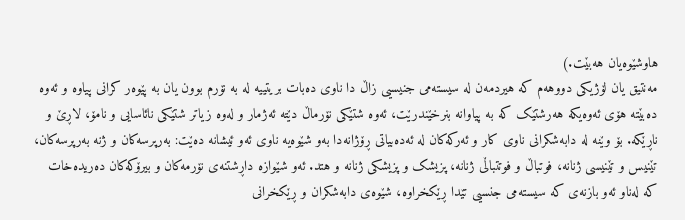هاوشێوەیان هەبێت.)
مەنتیق یان لۆژیکی دووهەم کە هیردمەن لە سیستەمی جنیسیی زاڵ دا ناوی دەبات بریتییە لە بە نۆرم بوون یان بە پێوەر کرانی پیاوە و ئەوە دەبێتە هۆی ئەوەیکە هەرشتێک کە بە پیاوانە بنرخێندرێت، ئەوە شتێکی نۆرماڵ دێتە ئەژمار و لەوە زیاتر شتێکی نائاسایی و نامۆ، لاڕێ و ناڕێکە. بۆ وێنە لە دابەشکرانی ناوی کار و ئەرکەکان لە ئەدەبیاتی ڕۆژانەدا بەو شێوەیە ناوی ئەو ئیشانە دەێت: بەرپرسەکان و ژنە بەرپرسەکان، تێنیس و تێنیسی ژنانە، فوتباڵ و فوتتباڵی ژنانە، پزیشک و پزیشکی ژنانە و هتد. ئەو شێوازە داڕشتنەی نۆرمەکان و بیرۆکەکان دەریدەخات کە لەناو ئەو بازنەی کە سیستەمی جنسیی تێدا ڕێکخراوە، شێوەی دابەشکران و ڕێکخرانی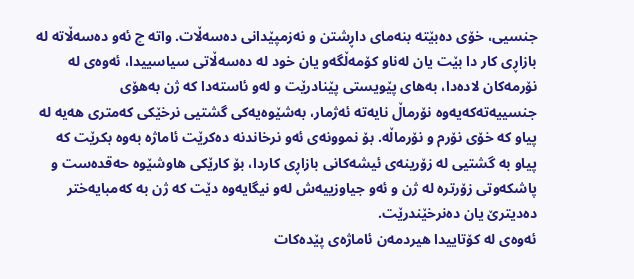جنسیی، خۆی دەبێتە بنەمای داڕشتن و نەزمپێدانی دەسەڵات. واتە چ ئەو دەسەڵاتە لە بازاڕی کار دا بێت یان لەناو کۆمەڵگەو یان خود لە دەسەڵاتی سیاسییدا، ئەوەی لە نۆرمەکان لادەدا، بەهای پێویستی پێنادرێت و لەو ئاستەدا کە ژن بەهۆی جنسییەتەکەیەوە نۆرماڵ نایەتە ئەژمار، بەشێوەیەکی گشتیی نرخێکی کەمتری هەیە لە پیاو کە خۆی نۆرم و نۆرماڵە. بۆ نموونەی ئەو نرخاندنە دەکرێت ئاماژە بەوە بکرێت کە پیاو بە گشتیی لە زۆرینەی ئیشەکانی بازاڕی کاردا، بۆ کارێکی هاوشێوە حەقدەست و پاشکەوتی زۆرترە لە ژن و ئەو جیاوزییەش لەو نیگایەوە دێت کە ژن بە کەمبایەختر دەدیترێ یان دەنرخێندرێت.
ئەوەی لە کۆتاییدا هیردمەن ئاماژەی پێدەکات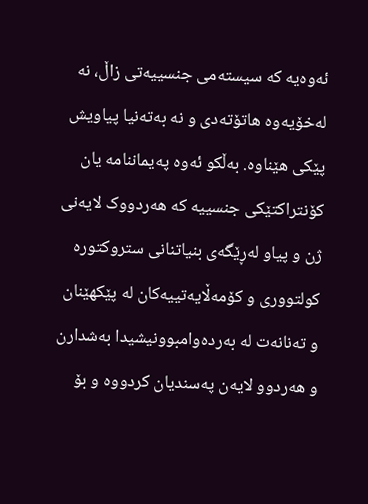ئەوەیە کە سیستەمی جنسییەتی زاڵ، نە لەخۆیەوە هاتۆتەدی و نە بەتەنیا پیاویش پێکی هێناوە. بەڵکو ئەوە پەیماننامە یان کۆنتراکتێکی جنسییە کە هەردووک لایەنی ژن و پیاو لەڕێگەی بنیاتنانی ستروکتورە کولتووری و کۆمەڵایەتییەکان لە پێکهێنان و تەنانەت لە بەردەوامبوونیشیدا بەشدارن و هەردوو لایەن پەسندیان کردووە و بۆ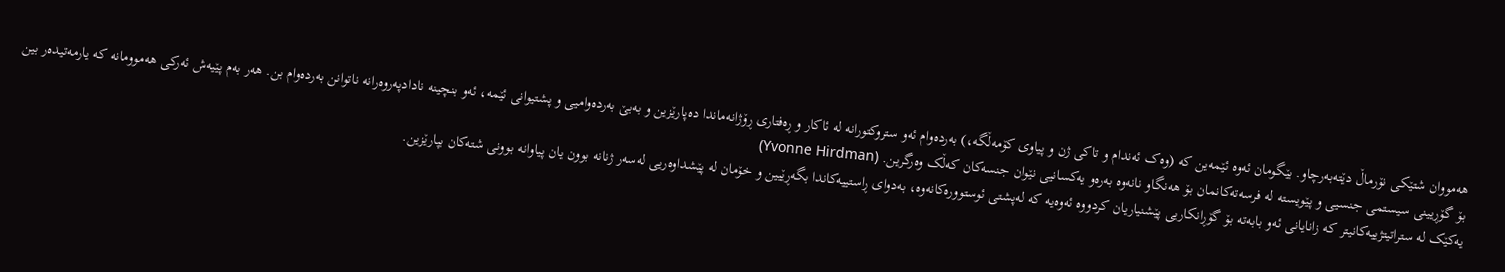هەمووان شتێکی نۆرماڵ دێتەبەرچاو. بێگومان ئەوە ئێمەین کە (وەک ئەندام و تاکی ژن و پیاوی کۆمەڵگە،) بەردەوام ئەو ستروکتورانە لە ئاکار و ڕەفتاری ڕۆژانەماندا دەپارێزین و بەبێ بەردەوامیی و پشتیوانی ئێمە، ئەو بنچینە نادادپەروەرانە ناتوانن بەردەوام بن. هەر بەم پێیەش ئەرکی هەموومانە کە یارمەتیدەر بین بۆ گۆڕیینی سیستمی جنسیی و پێویستە لە فرسەتەکانمان بۆ هەنگاو نانەوە بەرەو یەکسانیی نێوان جنسەکان کەڵک وەرگرین. (Yvonne Hirdman)
یەکێک لە ستراتیتژییەکانیتر کە زانایانی ئەو بابەتە بۆ گۆڕانکاریی پێشنیاریان کردووە ئەوەیە کە لەپشتی ئوستوورەکانەوە، بەدوای ڕاستییەکاندا بگەڕێیین و خۆمان لە پێشداوەریی لەسەر ژنانە بوون یان پیاوانە بوونی شتەکان بپارێزین.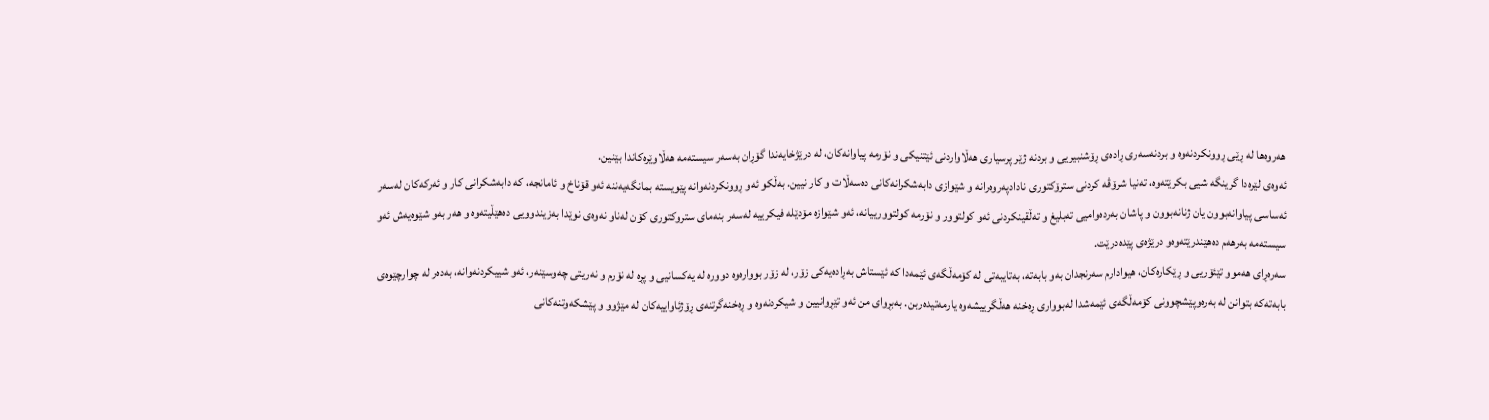هەروەها لە ڕێی ڕوونکردنەوە و بردنەسەری ڕادەی ڕۆشنبیریی و بردنە ژێر پرسیاری هەڵاواردنی ئێتنیکی و نۆرمە پیاوانەکان، لە درێژخایەندا گۆڕان بەسەر سیستەمە هەڵاوێرەکاندا بێنین.
ئەوەی لێرەدا گرینگە شیی بکرێتەوە، تەنیا شرۆڤە کردنی سترۆکتوری نادادپەروەرانە و شێوازی دابەشکرانەکانی دەسەڵات و کار نیین. بەڵکو ئەو ڕوونکردنەوانە پێویستە بمانگەیەننە ئەو قۆناخ و ئامانجە، کە دابەشکرانی کار و ئەرکەکان لەسەر ئەساسی پیاوانەبوون یان ژنانەبوون و پاشان بەردەوامیی تەبلیغ و تەڵقینکردنی ئەو کولتوور و نۆرمە کولتوورییانە، ئەو شێوازە مۆدێلە فیکرییە لەسەر بنەمای ستروکتوری کۆن لەناو نەوەی نوێدا بەزیندوویی دەهێڵیتەوە و هەر بەو شێوەیەش ئەو سیستەمە بەرهەم دەهێندرێتەوەو درێژەی پێدەدرێت.
سەرەڕای هەموو تێئۆریی و ڕێکارەکان، هیوادارم سەرنجدان بەو بابەتە، بەتایبەتی لە کۆمەڵگەی ئێمەدا کە ئێستاش بەڕادەیەکی زۆر، لە زۆر بووارەوە دوورە لە یەکسانیی و پڕە لە نۆرم و نەریتی چەوسێنەر، ئەو شییکردنەوانە، بەدەر لە چوارچێوەی بابەتەکە بتوانن لە بەرەوپێشچوونی کۆمەڵگەی ئێمەشدا لەبوواری ڕەخنە هەڵگرییشەوە یارمەتیدەربن. بەبڕوای من ئەو تێڕوانیین و شیکردنەوە و ڕەخنەگرتنەی ڕۆژئاواییەکان لە مێژوو و پێشکەوتنەکانی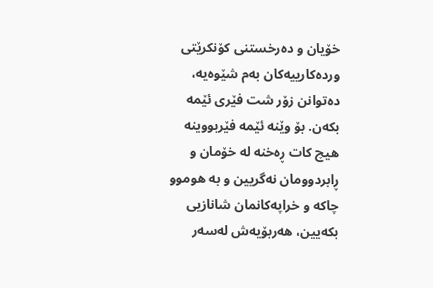خۆیان و دەرخستنی کۆنکرێتی وردەکارییەکان بەم شێوەیە، دەتوانن زۆر شت فێری ئێمە بکەن. بۆ وێنە ئێمە فێربووینە هیچ کات ڕەخنە لە خۆمان و ڕابردوومان نەگریین و بە هوموو چاکە و خراپەکانمان شانازیی بکەیین، هەربۆیەش لەسەر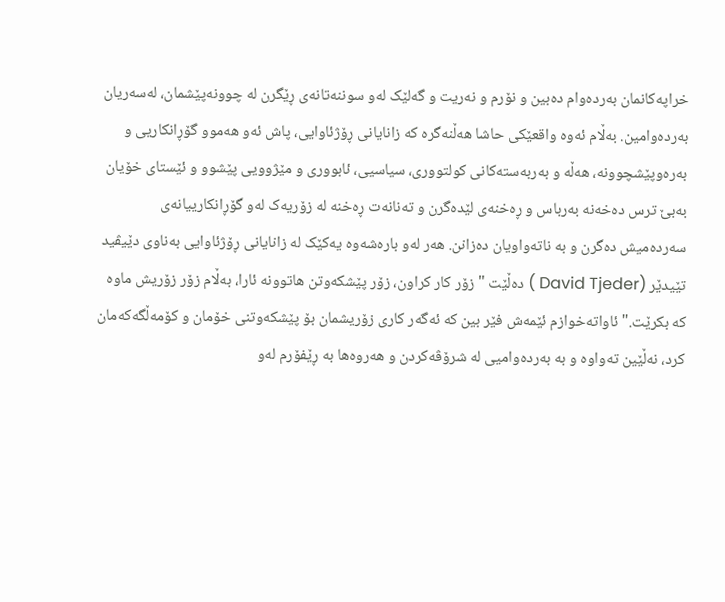خراپەکانمان بەردەوام دەبین و نۆرم و نەریت و گەلێک لەو سوننەتانەی ڕێگرن لە چوونەپێشمان، لەسەریان بەردەوامین. بەڵام ئەوە واقعێکی حاشا هەڵنەگرە کە زانایانی ڕۆژئاوایی، پاش ئەو هەموو گۆڕانکاریی و بەرەوپێشچوونە، هەڵە و بەربەستەکانی کولتووری، سیاسیی، ئابووری و مێژوویی پێشوو و ئێستای خۆیان بەبێ ترس دەخەنە بەرباس و ڕەخنەی لێدەگرن و تەنانەت ڕەخنە لە زۆریەک لەو گۆڕانکارییانەی سەردەمیش دەگرن و بە ناتەواویان دەزانن. هەر لەو بارەشەوە یەکێک لە زانایانی ڕۆژئاوایی بەناوی دێیڤید تێیدێر (David Tjeder ) دەڵێت " زۆر کار کراون، زۆر پێشکەوتن هاتوونە ئارا، بەڵام زۆر زۆریش ماوە کە بکرێت." ئاواتەخوازم ئێمەش فێر بین کە ئەگەر کاری زۆریشمان بۆ پێشکەوتنی خۆمان و کۆمەڵگەکەمان کرد، نەڵێین تەواوە و بە بەردەوامیی لە شرۆڤەکردن و هەروەها بە ڕێفۆرم لەو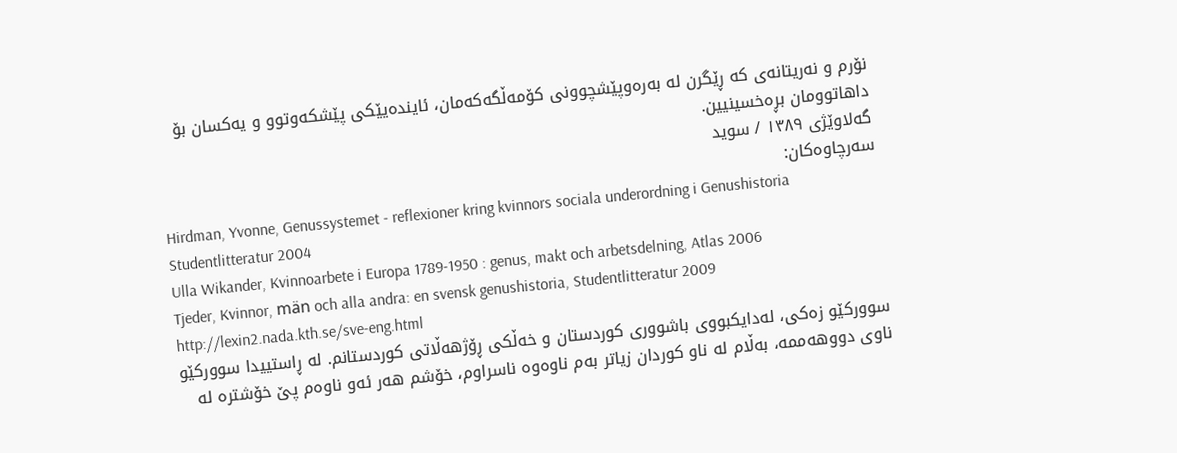نۆرم و نەریتانەی کە ڕێگرن لە بەرەوپێشچوونی کۆمەڵگەکەمان، ئایندەیێکی پێشکەوتوو و یەکسان بۆ داهاتوومان بڕەخسینیین.
گەلاوێژی ١٣٨٩ / سوید
سەرچاوەکان:
Hirdman, Yvonne, Genussystemet - reflexioner kring kvinnors sociala underordning i Genushistoria Studentlitteratur 2004
Ulla Wikander, Kvinnoarbete i Europa 1789-1950 : genus, makt och arbetsdelning, Atlas 2006
Tjeder, Kvinnor, män och alla andra: en svensk genushistoria, Studentlitteratur 2009
http://lexin2.nada.kth.se/sve-eng.html
سوورکێو زەکی، لەدایکبووی باشووری کوردستان و خەڵکی ڕۆژهەڵاتی کوردستانم. لە ڕاستییدا سوورکێو ناوی دووهەممە، بەڵام لە ناو کوردان زیاتر بەم ناوەوە ناسراوم، خۆشم هەر ئەو ناوەم پێ خۆشترە لە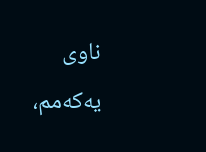ناوی یەکەمم،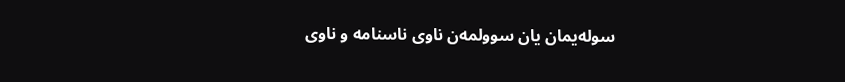سولەیمان یان سوولمەن ناوی ناسنامە و ناوی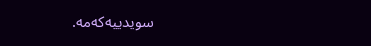سویدییەکەمە.